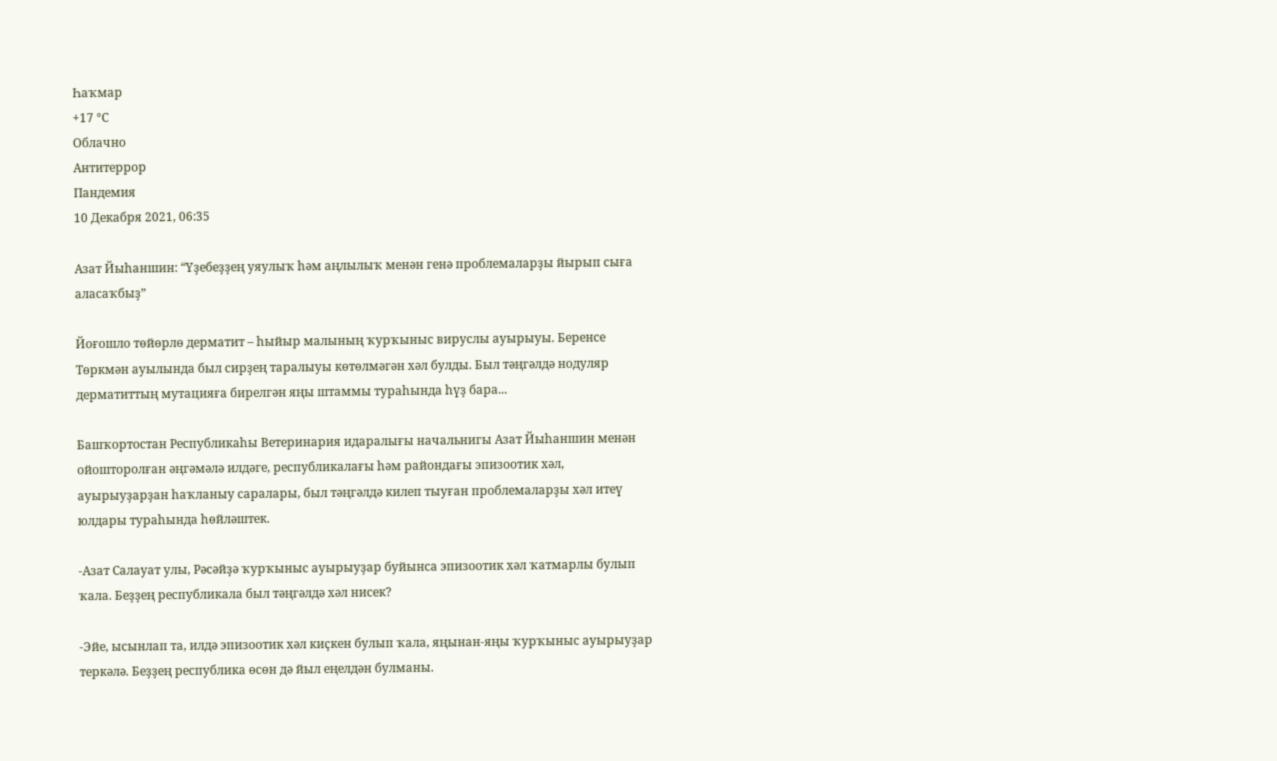Һаҡмар
+17 °С
Облачно
Антитеррор
Пандемия
10 Декабря 2021, 06:35

Азат Йыһаншин: “Үҙебеҙҙең уяулыҡ һәм аңлылыҡ менән генә проблемаларҙы йырып сыға аласаҡбыҙ”

Йоғошло төйөрлө дерматит – һыйыр малының ҡурҡыныс вируслы ауырыуы. Беренсе Төркмән ауылында был сирҙең таралыуы көтөлмәгән хәл булды. Был тәңгәлдә нодуляр дерматиттың мутацияға бирелгән яңы штаммы тураһында һүҙ бара...

Башҡортостан Республикаһы Ветеринария идаралығы начальнигы Азат Йыһаншин менән ойошторолған әңгәмәлә илдәге, республикалағы һәм райондағы эпизоотик хәл, ауырыуҙарҙан һаҡланыу саралары, был тәңгәлдә килеп тыуған проблемаларҙы хәл итеү юлдары тураһында һөйләштек.

-Азат Салауат улы, Рәсәйҙә ҡурҡыныс ауырыуҙар буйынса эпизоотик хәл ҡатмарлы булып ҡала. Беҙҙең республикала был тәңгәлдә хәл нисек?

-Эйе, ысынлап та, илдә эпизоотик хәл киҫкен булып ҡала, яңынан-яңы ҡурҡыныс ауырыуҙар теркәлә. Беҙҙең республика өсөн дә йыл еңелдән булманы.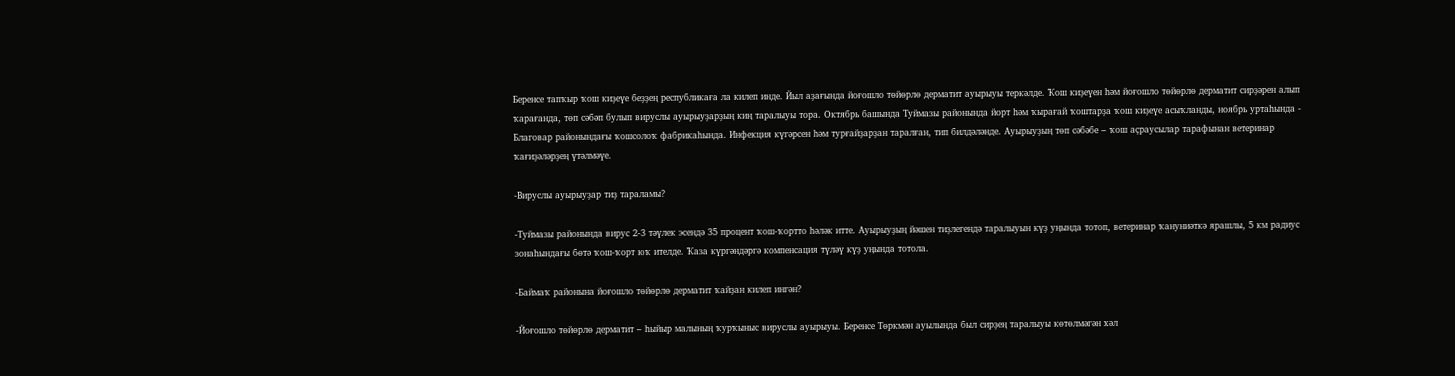Беренсе тапҡыр ҡош киҙеүе беҙҙең республикаға ла килеп инде. Йыл аҙағында йоғошло төйөрлө дерматит ауырыуы теркәлде. Ҡош киҙеүен һәм йоғошло төйөрлө дерматит сирҙәрен алып ҡарағанда, төп сәбәп булып вируслы ауырыуҙарҙың киң таралыуы тора. Октябрь башында Туймазы районында йорт һәм ҡырағай ҡоштарҙа ҡош киҙеүе асыҡланды, ноябрь уртаһында - Благовар районындағы ҡошсолоҡ фабрикаһында. Инфекция күгәрсен һәм турғайҙарҙан таралған, тип билдәләнде. Ауырыуҙың төп сәбәбе – ҡош аҫраусылар тарафынан ветеринар ҡағиҙәләрҙең үтәлмәүе.

-Вируслы ауырыуҙар тиҙ тараламы?

-Туймазы районында вирус 2-3 тәүлек эсендә 35 процент ҡош-ҡортто һәләк итте. Ауырыуҙың йәшен тиҙлегендә таралыуын күҙ уңында тотоп, ветеринар ҡануниәткә ярашлы, 5 км радиус зонаһындағы бөтә ҡош-ҡорт юҡ ителде. Ҡаза күргәндәргә компенсация түләү күҙ уңында тотола.

-Баймаҡ районына йоғошло төйөрлө дерматит ҡайҙан килеп ингән?

-Йоғошло төйөрлө дерматит – һыйыр малының ҡурҡыныс вируслы ауырыуы. Беренсе Төркмән ауылында был сирҙең таралыуы көтөлмәгән хәл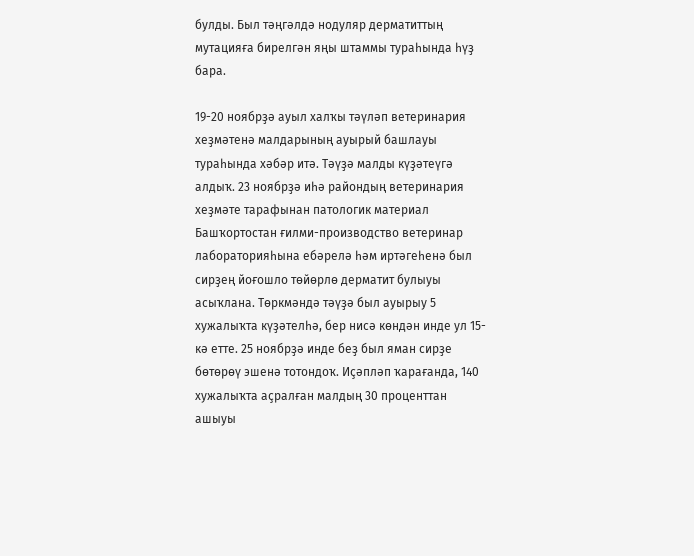булды. Был тәңгәлдә нодуляр дерматиттың мутацияға бирелгән яңы штаммы тураһында һүҙ бара.

19-20 ноябрҙә ауыл халҡы тәүләп ветеринария хеҙмәтенә малдарының ауырый башлауы тураһында хәбәр итә. Тәүҙә малды күҙәтеүгә алдыҡ. 23 ноябрҙә иһә райондың ветеринария хеҙмәте тарафынан патологик материал Башҡортостан ғилми-производство ветеринар лабораторияһына ебәрелә һәм иртәгеһенә был сирҙең йоғошло төйөрлө дерматит булыуы асыҡлана. Төркмәндә тәүҙә был ауырыу 5 хужалыҡта күҙәтелһә, бер нисә көндән инде ул 15-кә етте. 25 ноябрҙә инде беҙ был яман сирҙе бөтөрөү эшенә тотондоҡ. Иҫәпләп ҡарағанда, 140 хужалыҡта аҫралған малдың 30 проценттан ашыуы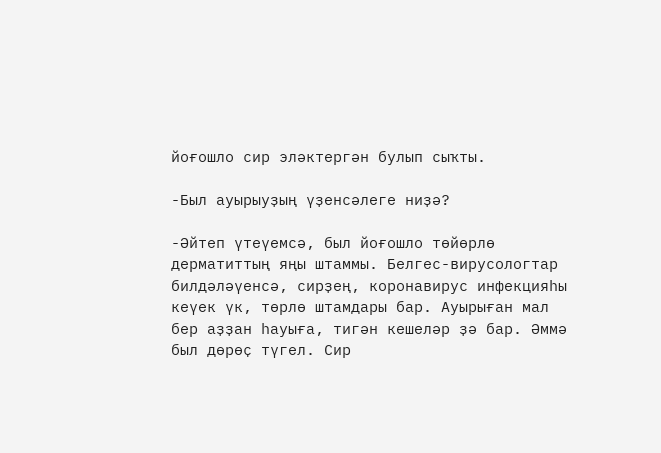йоғошло сир эләктергән булып сыҡты.

-Был ауырыуҙың үҙенсәлеге ниҙә?

-Әйтеп үтеүемсә, был йоғошло төйөрлө дерматиттың яңы штаммы. Белгес-вирусологтар билдәләүенсә, сирҙең, коронавирус инфекцияһы кеүек үк, төрлө штамдары бар. Ауырыған мал бер аҙҙан һауыға, тигән кешеләр ҙә бар. Әммә был дөрөҫ түгел. Сир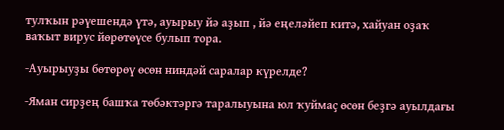тулҡын рәүешендә үтә, ауырыу йә аҙып , йә еңеләйеп китә, хайуан оҙаҡ ваҡыт вирус йөрөтөүсе булып тора.

-Ауырыуҙы бөтөрөү өсөн ниндәй саралар күрелде?

-Яман сирҙең башҡа төбәктәргә таралыуына юл ҡуймаҫ өсөн беҙгә ауылдағы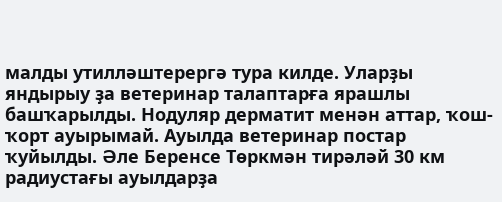малды утилләштерергә тура килде. Уларҙы яндырыу ҙа ветеринар талаптарға ярашлы башҡарылды. Нодуляр дерматит менән аттар, ҡош-ҡорт ауырымай. Ауылда ветеринар постар ҡуйылды. Әле Беренсе Төркмән тирәләй 30 км радиустағы ауылдарҙа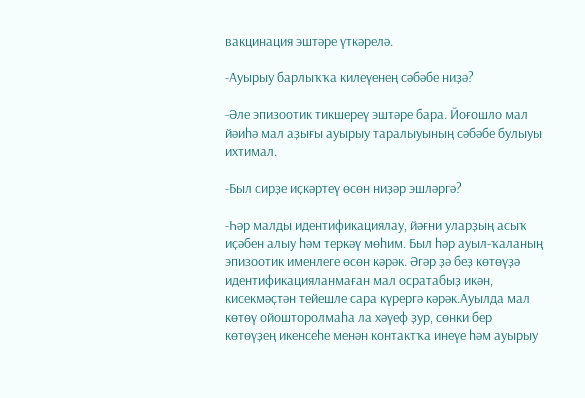вакцинация эштәре үткәрелә.

-Ауырыу барлыҡҡа килеүенең сәбәбе ниҙә?

-Әле эпизоотик тикшереү эштәре бара. Йоғошло мал йәиһә мал аҙығы ауырыу таралыуының сәбәбе булыуы ихтимал.

-Был сирҙе иҫкәртеү өсөн ниҙәр эшләргә?

-Һәр малды идентификациялау, йәғни уларҙың асыҡ иҫәбен алыу һәм теркәү мөһим. Был һәр ауыл-ҡаланың эпизоотик именлеге өсөн кәрәк. Әгәр ҙә беҙ көтөүҙә идентификацияланмаған мал осратабыҙ икән, кисекмәҫтән тейешле сара күрергә кәрәк.Ауылда мал көтөү ойошторолмаһа ла хәүеф ҙур, сөнки бер көтөүҙең икенсеһе менән контактҡа инеүе һәм ауырыу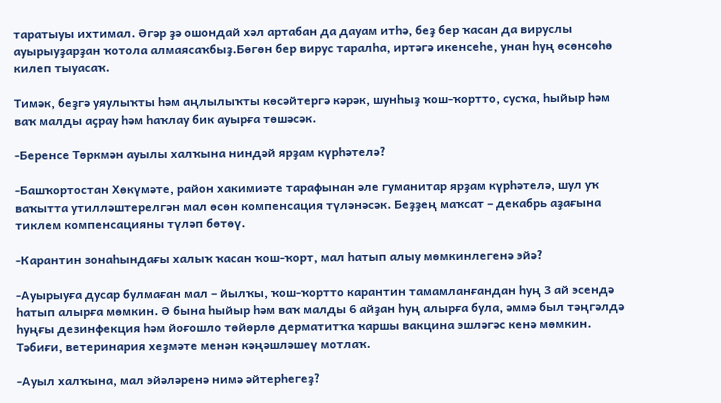таратыуы ихтимал. Әгәр ҙә ошондай хәл артабан да дауам итһә, беҙ бер ҡасан да вируслы ауырыуҙарҙан ҡотола алмаясаҡбыҙ.Бөгөн бер вирус таралһа, иртәгә икенсеһе, унан һуң өсөнсөһө килеп тыуасаҡ.

Тимәк, беҙгә уяулыҡты һәм аңлылыҡты көсәйтергә кәрәк, шунһыҙ ҡош-ҡортто, сусҡа, һыйыр һәм ваҡ малды аҫрау һәм һаҡлау бик ауырға төшәсәк.

-Беренсе Төркмән ауылы халҡына ниндәй ярҙам күрһәтелә?

-Башҡортостан Хөкүмәте, район хакимиәте тарафынан әле гуманитар ярҙам күрһәтелә, шул уҡ ваҡытта утилләштерелгән мал өсөн компенсация түләнәсәк. Беҙҙең маҡсат – декабрь аҙағына тиклем компенсацияны түләп бөтөү.

-Карантин зонаһындағы халыҡ ҡасан ҡош-ҡорт, мал һатып алыу мөмкинлегенә эйә?

-Ауырыуға дусар булмаған мал – йылҡы, ҡош-ҡортто карантин тамамланғандан һуң 3 ай эсендә һатып алырға мөмкин. Ә бына һыйыр һәм ваҡ малды 6 айҙан һуң алырға була, әммә был тәңгәлдә һуңғы дезинфекция һәм йоғошло төйөрлө дерматитҡа ҡаршы вакцина эшләгәс кенә мөмкин. Тәбиғи, ветеринария хеҙмәте менән кәңәшләшеү мотлаҡ.

-Ауыл халҡына, мал эйәләренә нимә әйтерһегеҙ?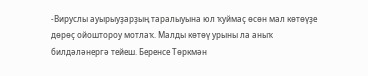-Вируслы ауырыуҙарҙың таралыуына юл ҡуймаҫ өсөн мал көтөүҙе дөрөҫ ойоштороу мотлаҡ. Малды көтөү урыны ла аныҡ билдәләнергә тейеш. Беренсе Төркмән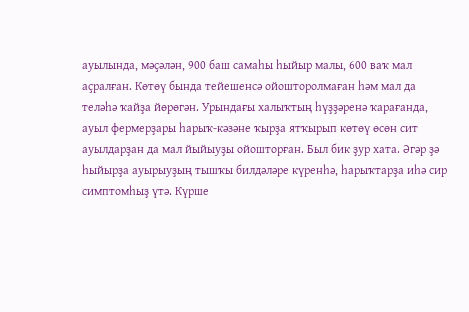ауылында, мәҫәлән, 900 баш самаһы һыйыр малы, 600 ваҡ мал аҫралған. Көтөү бында тейешенсә ойошторолмаған һәм мал да теләһә ҡайҙа йөрөгән. Урындағы халыҡтың һүҙҙәренә ҡарағанда, ауыл фермерҙары һарыҡ-кәзәне ҡырҙа ятҡырып көтөү өсөн сит ауылдарҙан да мал йыйыуҙы ойошторған. Был бик ҙур хата. Әгәр ҙә һыйырҙа ауырыуҙың тышҡы билдәләре күренһә, һарыҡтарҙа иһә сир симптомһыҙ үтә. Күрше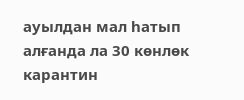ауылдан мал һатып алғанда ла 30 көнлөк карантин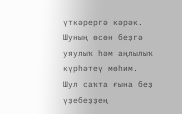үткәрергә кәрәк. Шуның өсөн беҙгә уяулыҡ һәм аңлылыҡ күрһәтеү мөһим. Шул саҡта ғына беҙ үҙебеҙҙең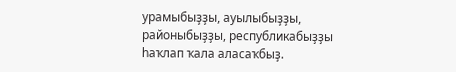урамыбыҙҙы, ауылыбыҙҙы, районыбыҙҙы, республикабыҙҙы һаҡлап ҡала аласаҡбыҙ.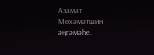Азамат Мөхәмәтшин әңгәмәһе.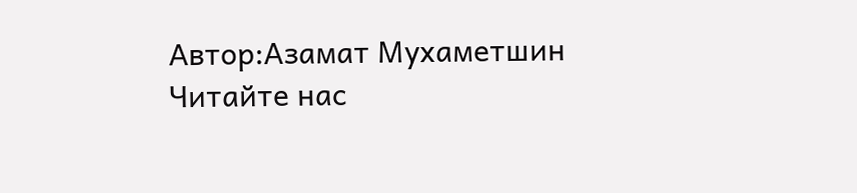Автор:Азамат Мухаметшин
Читайте нас